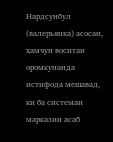Нардсунбул (валерьянка) асосан, ҳамчун воситаи оромкунанда истифода мешавад, ки ба системаи марказии асаб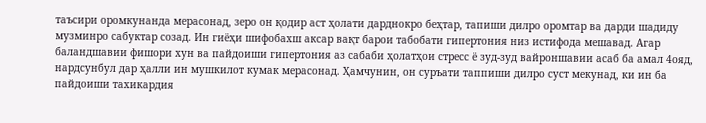таъсири оромкунанда мерасонад, зеро он қодир аст ҳолати дарднокро беҳтар, тапиши дилро оромтар ва дарди шадиду музминро сабуктар созад. Ин гиёҳи шифобахш аксар вақт барои табобати гипертония низ истифода мешавад. Агар баландшавии фишори хун ва пайдоиши гипертония аз сабаби ҳолатҳои стресс ё зуд-зуд вайроншавии асаб ба амал 4ояд, нардсунбул дар ҳалли ин мушкилот кумак мерасонад. Ҳамчунин, он суръати таппиши дилро суст мекунад, ки ин ба пайдоиши тахикардия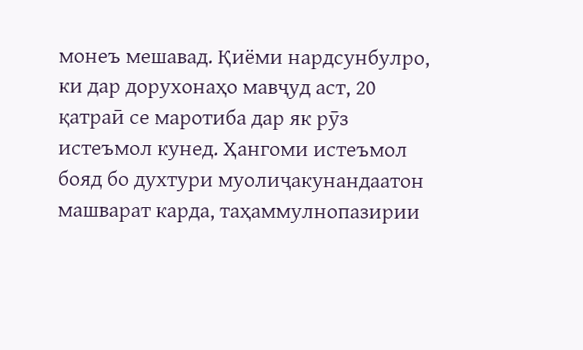монеъ мешавад. Қиёми нардсунбулро, ки дар дорухонаҳо мавҷуд аст, 20 қатраӣ се маротиба дар як рӯз истеъмол кунед. Ҳангоми истеъмол бояд бо духтури муолиҷакунандаатон машварат карда, таҳаммулнопазирии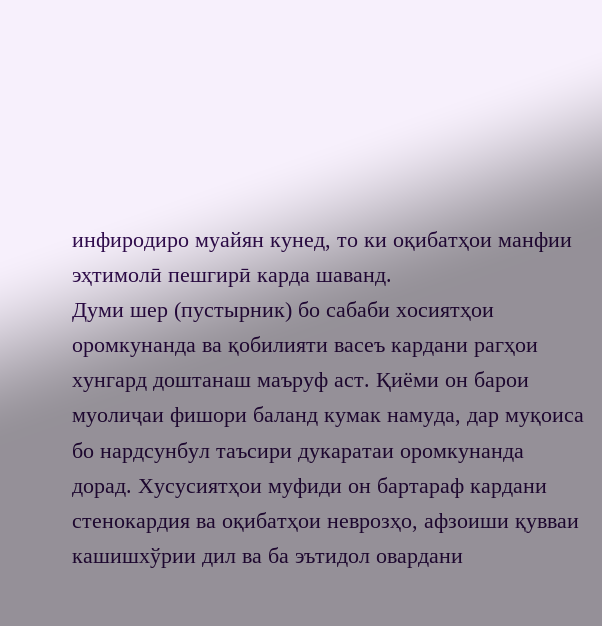инфиродиро муайян кунед, то ки оқибатҳои манфии эҳтимолӣ пешгирӣ карда шаванд.
Думи шер (пустырник) бо сабаби хосиятҳои оромкунанда ва қобилияти васеъ кардани рагҳои хунгард доштанаш маъруф аст. Қиёми он барои муолиҷаи фишори баланд кумак намуда, дар муқоиса бо нардсунбул таъсири дукаратаи оромкунанда дорад. Хусусиятҳои муфиди он бартараф кардани стенокардия ва оқибатҳои неврозҳо, афзоиши қувваи кашишхўрии дил ва ба эътидол овардани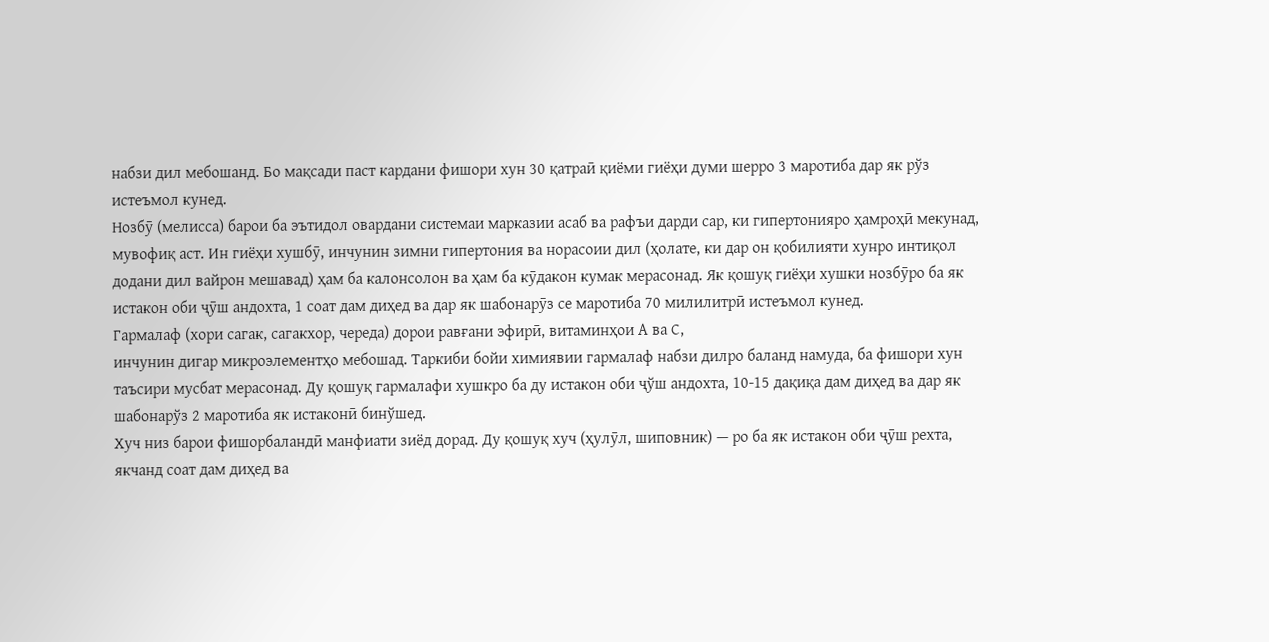набзи дил мебошанд. Бо мақсади паст кардани фишори хун 30 қатраӣ қиёми гиёҳи думи шерро 3 маротиба дар як рўз истеъмол кунед.
Нозбӯ (мелисса) барои ба эътидол овардани системаи марказии асаб ва рафъи дарди сар, ки гипертонияро ҳамроҳӣ мекунад, мувофиқ аст. Ин гиёҳи хушбӯ, инчунин зимни гипертония ва норасоии дил (ҳолате, ки дар он қобилияти хунро интиқол додани дил вайрон мешавад) ҳам ба калонсолон ва ҳам ба кӯдакон кумак мерасонад. Як қошуқ гиёҳи хушки нозбӯро ба як истакон оби ҷӯш андохта, 1 соат дам диҳед ва дар як шабонарӯз се маротиба 70 милилитрӣ истеъмол кунед.
Гармалаф (хори сагак, сагакхор, череда) дорои равғани эфирӣ, витаминҳои А ва С,
инчунин дигар микроэлементҳо мебошад. Таркиби бойи химиявии гармалаф набзи дилро баланд намуда, ба фишори хун таъсири мусбат мерасонад. Ду қошуқ гармалафи хушкро ба ду истакон оби ҷўш андохта, 10-15 дақиқа дам диҳед ва дар як шабонарўз 2 маротиба як истаконӣ бинўшед.
Хуч низ барои фишорбаландӣ манфиати зиёд дорад. Ду қошуқ хуч (ҳулӯл, шиповник) — ро ба як истакон оби ҷӯш рехта, якчанд соат дам диҳед ва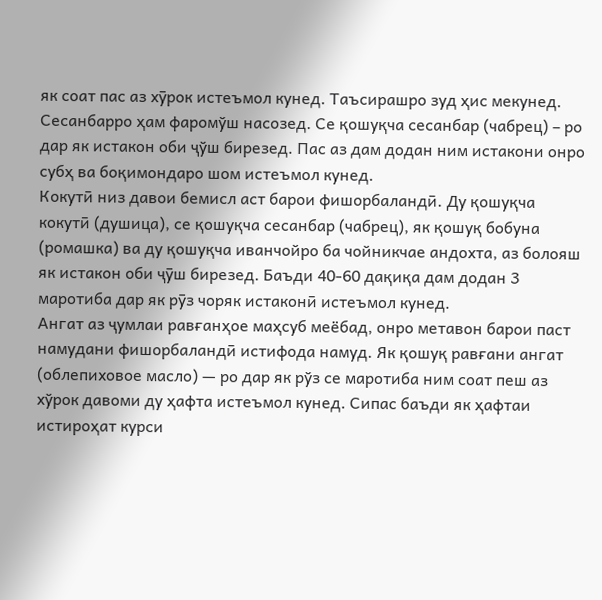як соат пас аз хӯрок истеъмол кунед. Таъсирашро зуд ҳис мекунед.
Сесанбарро ҳам фаромўш насозед. Се қошуқча сесанбар (чабрец) – ро дар як истакон оби ҷўш бирезед. Пас аз дам додан ним истакони онро субҳ ва боқимондаро шом истеъмол кунед.
Кокутӣ низ давои бемисл аст барои фишорбаландӣ. Ду қошуқча кокутӣ (душица), се қошуқча сесанбар (чабрец), як қошуқ бобуна (ромашка) ва ду қошуқча иванчойро ба чойникчае андохта, аз болояш як истакон оби ҷӯш бирезед. Баъди 40-60 дақиқа дам додан 3 маротиба дар як рӯз чоряк истаконӣ истеъмол кунед.
Ангат аз ҷумлаи равғанҳое маҳсуб меёбад, онро метавон барои паст намудани фишорбаландӣ истифода намуд. Як қошуқ равғани ангат (облепиховое масло) — ро дар як рўз се маротиба ним соат пеш аз хўрок давоми ду ҳафта истеъмол кунед. Сипас баъди як ҳафтаи истироҳат курси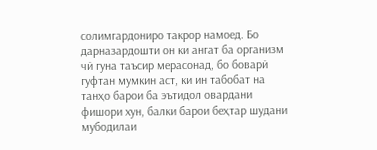солимгардониро такрор намоед. Бо дарназардошти он ки ангат ба организм чӣ гуна таъсир мерасонад, бо боварӣ гуфтан мумкин аст, ки ин табобат на танҳо барои ба эътидол овардани фишори хун, балки барои беҳтар шудани мубодилаи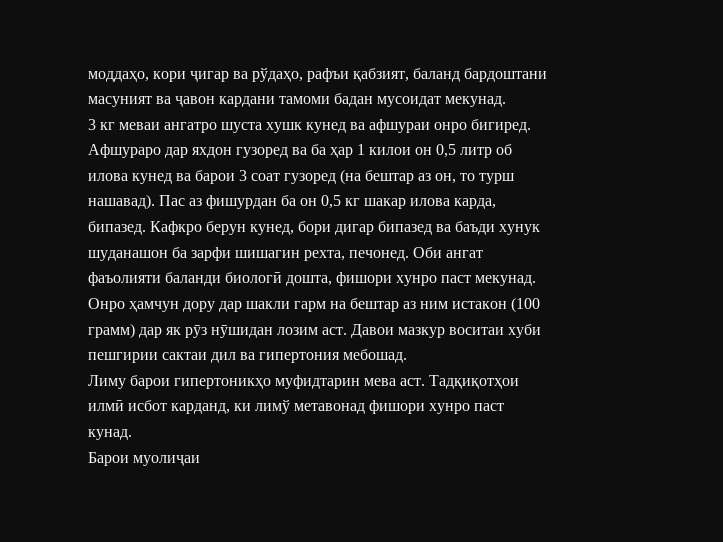моддаҳо, кори ҷигар ва рўдаҳо, рафъи қабзият, баланд бардоштани масуният ва ҷавон кардани тамоми бадан мусоидат мекунад.
3 кг меваи ангатро шуста хушк кунед ва афшураи онро бигиред. Афшураро дар яхдон гузоред ва ба ҳар 1 килои он 0,5 литр об илова кунед ва барои 3 соат гузоред (на бештар аз он, то турш нашавад). Пас аз фишурдан ба он 0,5 кг шакар илова карда, бипазед. Кафкро берун кунед, бори дигар бипазед ва баъди хунук шуданашон ба зарфи шишагин рехта, печонед. Оби ангат фаъолияти баланди биологӣ дошта, фишори хунро паст мекунад. Онро ҳамчун дору дар шакли гарм на бештар аз ним истакон (100 грамм) дар як рӯз нӯшидан лозим аст. Давои мазкур воситаи хуби пешгирии сактаи дил ва гипертония мебошад.
Лиму барои гипертоникҳо муфидтарин мева аст. Тадқиқотҳои илмӣ исбот карданд, ки лимў метавонад фишори хунро паст кунад.
Барои муолиҷаи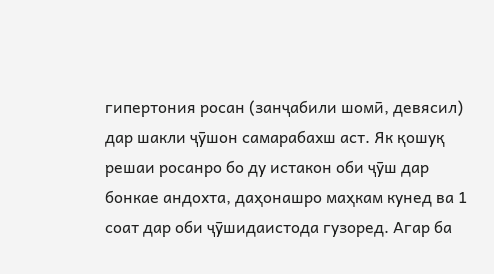гипертония росан (занҷабили шомӣ, девясил) дар шакли ҷӯшон самарабахш аст. Як қошуқ решаи росанро бо ду истакон оби ҷӯш дар бонкае андохта, даҳонашро маҳкам кунед ва 1 соат дар оби ҷӯшидаистода гузоред. Агар ба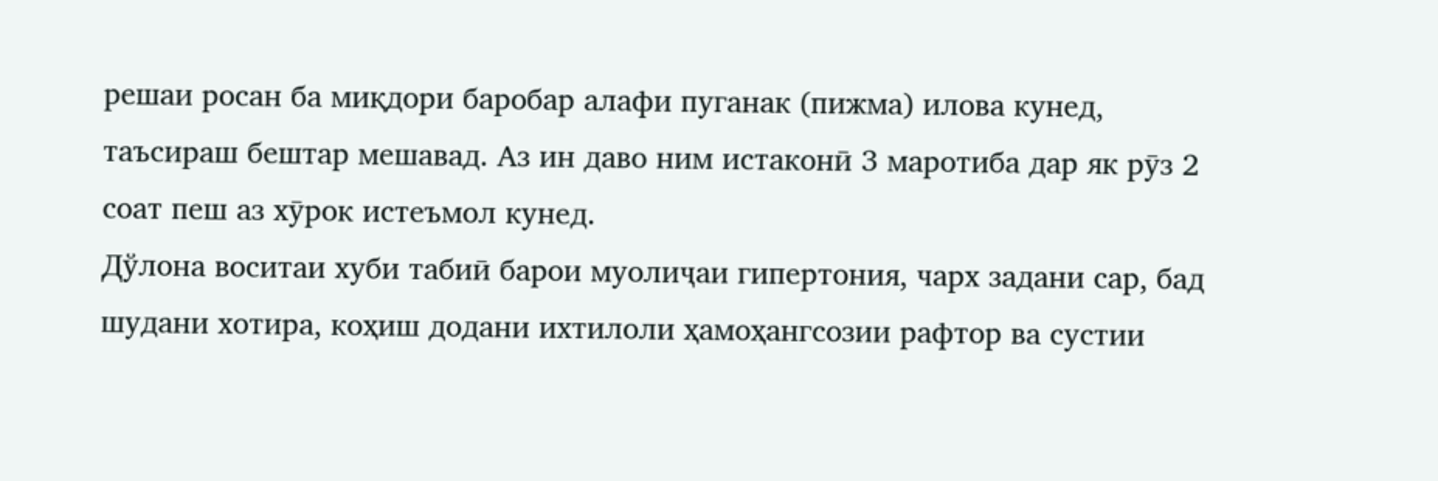решаи росан ба миқдори баробар алафи пуганак (пижма) илова кунед, таъсираш бештар мешавад. Аз ин даво ним истаконӣ 3 маротиба дар як рӯз 2 соат пеш аз хӯрок истеъмол кунед.
Дўлона воситаи хуби табиӣ барои муолиҷаи гипертония, чарх задани сар, бад шудани хотира, коҳиш додани ихтилоли ҳамоҳангсозии рафтор ва сустии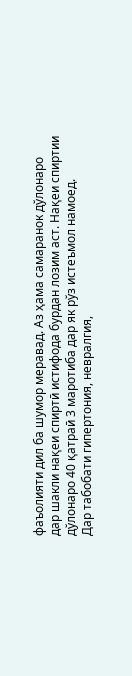фаъолияти дил ба шумор меравад. Аз ҳама самаранок дўлонаро дар шакли нақеи спиртӣ истифода бурдан лозим аст. Нақеи спиртии дўлонаро 40 қатраӣ 3 маротиба дар як рўз истеъмол намоед.
Дар табобати гипертония, невралгия,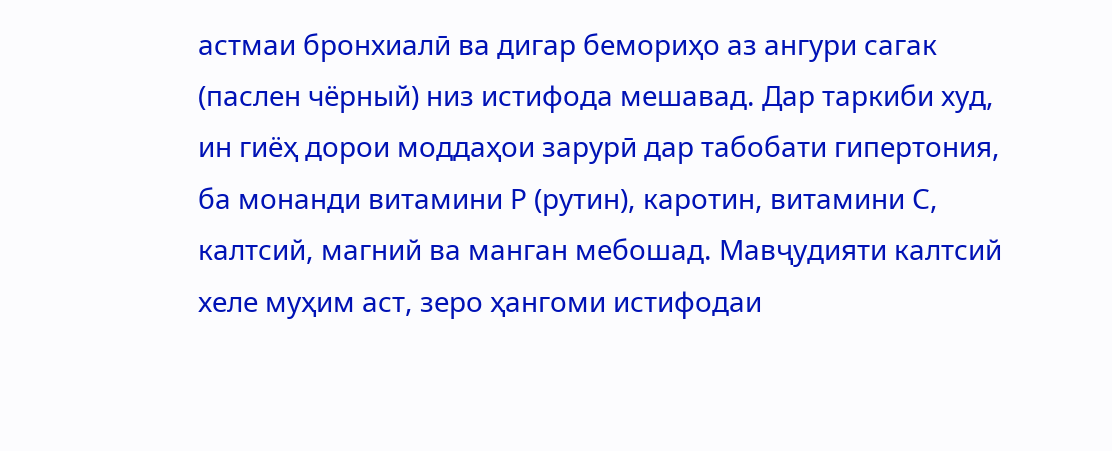астмаи бронхиалӣ ва дигар бемориҳо аз ангури сагак (паслен чёрный) низ истифода мешавад. Дар таркиби худ, ин гиёҳ дорои моддаҳои зарурӣ дар табобати гипертония, ба монанди витамини Р (рутин), каротин, витамини С, калтсий, магний ва манган мебошад. Мавҷудияти калтсий хеле муҳим аст, зеро ҳангоми истифодаи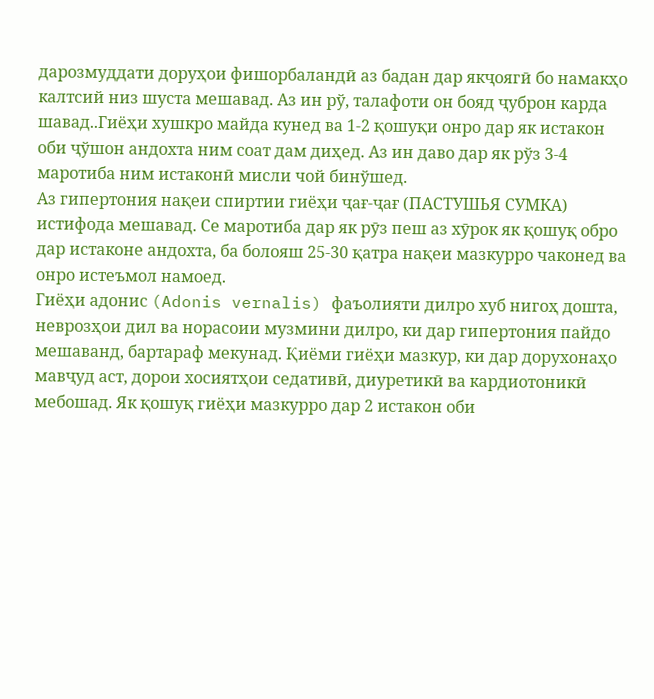дарозмуддати доруҳои фишорбаландӣ аз бадан дар якҷоягӣ бо намакҳо калтсий низ шуста мешавад. Аз ин рў, талафоти он бояд ҷуброн карда шавад..Гиёҳи хушкро майда кунед ва 1-2 қошуқи онро дар як истакон оби ҷўшон андохта ним соат дам диҳед. Аз ин даво дар як рўз 3-4 маротиба ним истаконӣ мисли чой бинўшед.
Аз гипертония нақеи спиртии гиёҳи ҷағ-ҷағ (ПАСТУШЬЯ СУМКА) истифода мешавад. Се маротиба дар як рӯз пеш аз хӯрок як қошуқ обро дар истаконе андохта, ба болояш 25-30 қатра нақеи мазкурро чаконед ва онро истеъмол намоед.
Гиёҳи адонис (Adonis vernalis) фаъолияти дилро хуб нигоҳ дошта, неврозҳои дил ва норасоии музмини дилро, ки дар гипертония пайдо мешаванд, бартараф мекунад. Қиёми гиёҳи мазкур, ки дар дорухонаҳо мавҷуд аст, дорои хосиятҳои седативӣ, диуретикӣ ва кардиотоникӣ мебошад. Як қошуқ гиёҳи мазкурро дар 2 истакон оби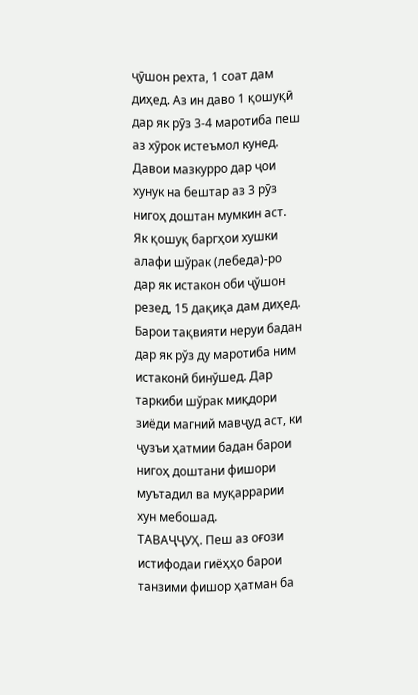ҷӯшон рехта, 1 соат дам диҳед. Аз ин даво 1 қошуқӣ дар як рӯз 3-4 маротиба пеш аз хӯрок истеъмол кунед. Давои мазкурро дар ҷои хунук на бештар аз 3 рӯз нигоҳ доштан мумкин аст.
Як қошуқ баргҳои хушки алафи шўрак (лебеда)-ро дар як истакон оби ҷўшон резед, 15 дақиқа дам диҳед. Барои тақвияти неруи бадан дар як рўз ду маротиба ним истаконӣ бинўшед. Дар таркиби шўрак миқдори зиёди магний мавҷуд аст, ки ҷузъи ҳатмии бадан барои нигоҳ доштани фишори муътадил ва муқаррарии хун мебошад.
ТАВАҶҶУҲ. Пеш аз оғози истифодаи гиёҳҳо барои танзими фишор ҳатман ба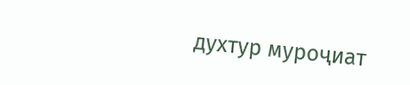духтур муроҷиат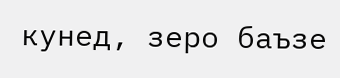кунед, зеро баъзе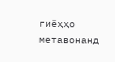гиёҳҳо метавонанд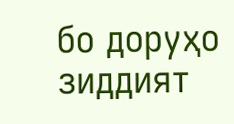бо доруҳо зиддият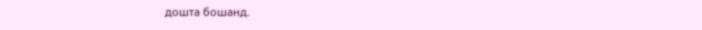дошта бошанд.